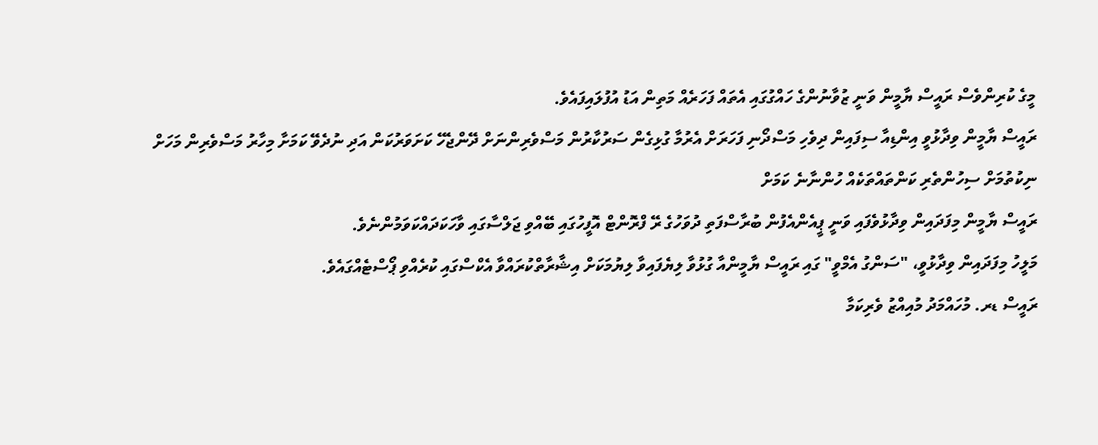މީގެ ކުރިންވެސް ރައީސް ޔާމީން ވަނީ ޒުވާނުންގެ ހައްގުގައި އެތައް ފަހަރެއް މަތިން އަޑު އުފުލައިފައެވެ.
ރައީސް ޔާމީން ވިދާޅުވީ އިންޑިއާ ސިފައިން ދިވެހި މަސްދޯނި ފަހަރަށް އެރުމާ ގުޅިގެން ސަރުކާރުން މަސްވެރިންނަށް ދޭންޖެހޭ ކަށަވަރުކަން އަދި ނުދެވޭ ކަމަށާ މިހާރު މަސްވެރިން މަހަށް ނިކުތުމަށް ސިހުންތެރި ކަންތައްތަކެއް ހުންނާނެ ކަމަށް
ރައީސް ޔާމީން މިފަދައިން ވިދާޅުވެފައި ވަނީ ޕީއެންއެފުން ބުރާސްފަތި ދުވަހުގެ ރޭ ފްރޮންޓް އޮފީހުގައި ބޭއްވި ޖަލްސާގައި ވާހަކަދައްކަވަމުންނެވެ.
މަލީހު މިފަދައިން ވިދާޅުވީ، "ސަންގު އެމްވީ" ގައި ރައީސް ޔާމީންއާ ގުޅުވާ ލިޔެފައިވާ ލިޔުމަކަށް އިޝާރާތްކުރައްވާ އެކްސްގައި ކުރެއްވި ޕޯސްޓެއްގައެވެ.
ރައީސް ޑރ. މުހައްމަދު މުއިއްޒު ވެރިކަމާ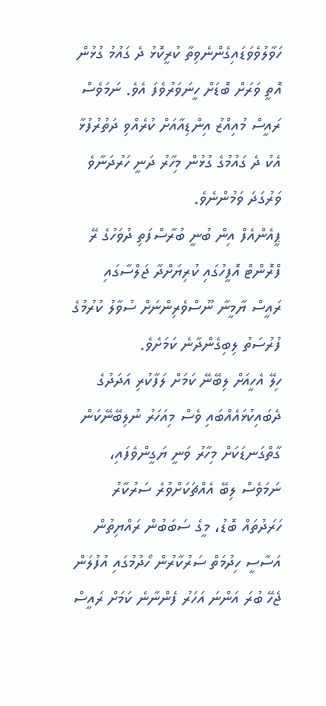ހަވާލުވެވަޑައިގެންނެވިތާ ކުރީކޮޅު ދެ ގައުމު ގުޅުން އޮތީ ވަރަށް ބޮޑަށް ހީނަވަރުވެފަ އެވެ. ނަމަވެސް ރައީސް މުއިއްޒު އިންޑިއާއަށް ކުރެއްވި ދަތުރުފުޅާ އެކު ދެ ގައުމުގެ ގުޅުން މިހާރު ދަނީ ހަރުދަނާވެ ވަރުގަދަ ވަމުންނެވެ.
ޕީއެންއެފް އިން ބުނީ ބުރާސްފަތި ދުވަހުގެ ރޭ ފްރޮންޓް އޮފީހުގައި ކުރިޔަށްދާ ޖަލްސާގައި ރައީސް ޔާމީނާ ނޫސްވެރިންނަށް ސުވާލު ކުރުމުގެ ފުރުސަތު ލިބިގެންދާނެ ކަމަށެވެ.
ހިލޭ އެހީއަށް ލިބޭނޭ ކަމަށް ލަފާކުރި އަދަދުގެ ދެބައިކުޅައެއްބައި ވެސް މިއަހަރު ނުލިބޭނޭކަން ގާތްގަނޑަކަށް މިހާރު ވަނީ ޔަގީންވެފައި، ނަމަވެސް ލިބޭ އެއްޗަކަށްވުރެ ސަރުކާރު ހަރަދުތައް ބޮޑު، މީގެ ސަބަބުން ރައްޔިތުން އަސާސީ ހިދުމަތް ސަރުކާރުން ހޯދުމުގައި އުފުލަން ޖެހޭ ބުރަ އަންނަ އަހަރު ފެންނާނެ ކަމަށް ރައީސް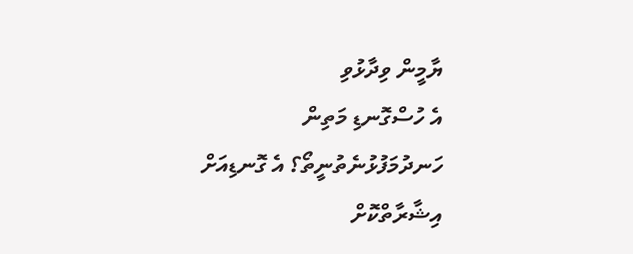ޔާމީން ވިދާޅުވި
އެ ހުސްގޮނޑި މަތިން ހަނދުމަފުޅުނެތުނީތޯ؟ އެ ގޮނޑިއަށް އިޝާރާތްކޮށް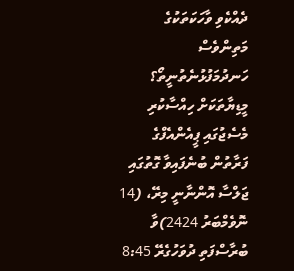ދެއްކެވި ވާހަކަތަކުގެ މަތިންވެސް ހަނދުމަފުޅުނެތުނީތޯ؟
މީޑިޔާތަކަށް ހިއްސާކުރި މެސެޖުގައި ޕީއެންއެފްގެ ފަރާތުން ބުނެފައިވާ ގޮތުގައި ޖަލްސާ އޮންނާނީ މިރޭ، (14 ނޮވެމްބަރު 2424)ވާ ބުރާސްފަތި ދުވަހުގެރޭ 8:45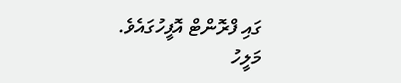ގައި ފްރޮންޓް އޮފީހުގައެވެ.
މަލީހު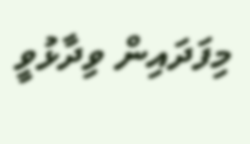މިފަދައިން ވިދާޅުވީ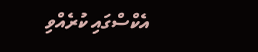އެކްސްގައި ކުރެއްވި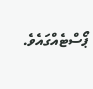ޕޯސްޓެއްގައެވެ.